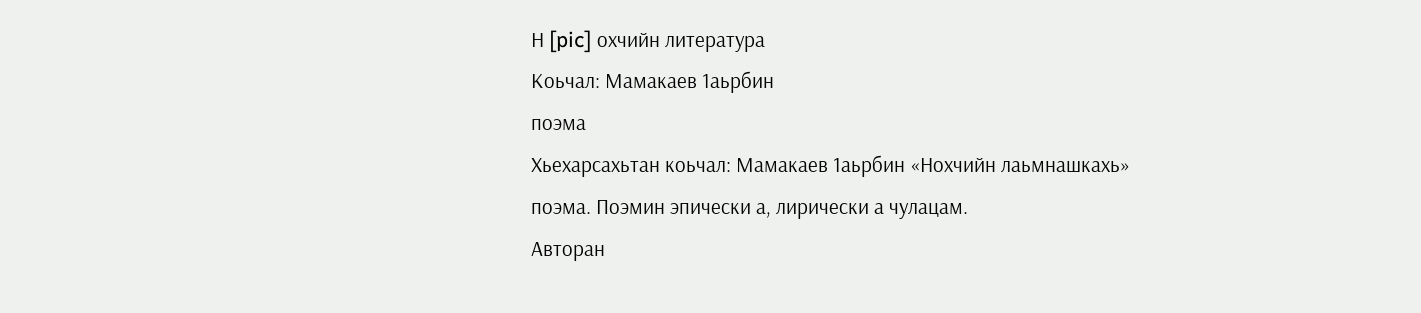Н [pic] охчийн литература
Коьчал: Мамакаев 1аьрбин
поэма
Хьехарсахьтан коьчал: Мамакаев 1аьрбин «Нохчийн лаьмнашкахь»
поэма. Поэмин эпически а, лирически а чулацам.
Авторан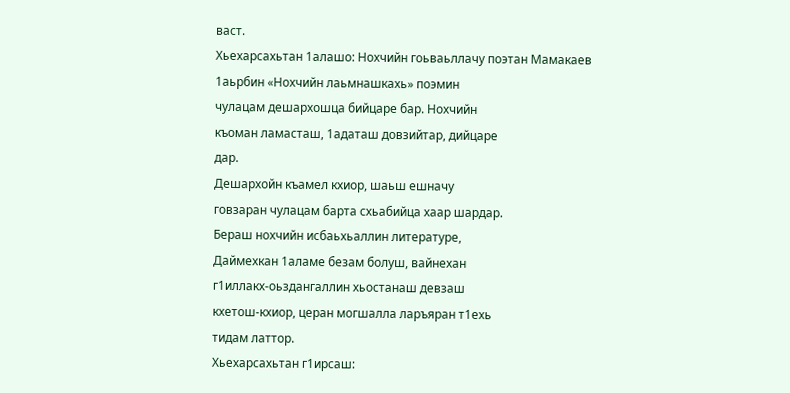васт.
Хьехарсахьтан 1алашо: Нохчийн гоьваьллачу поэтан Мамакаев
1аьрбин «Нохчийн лаьмнашкахь» поэмин
чулацам дешархошца бийцаре бар. Нохчийн
къоман ламасташ, 1адаташ довзийтар, дийцаре
дар.
Дешархойн къамел кхиор, шаьш ешначу
говзаран чулацам барта схьабийца хаар шардар.
Бераш нохчийн исбаьхьаллин литературе,
Даймехкан 1аламе безам болуш, вайнехан
г1иллакх-оьздангаллин хьостанаш девзаш
кхетош-кхиор, церан могшалла ларъяран т1ехь
тидам латтор.
Хьехарсахьтан г1ирсаш: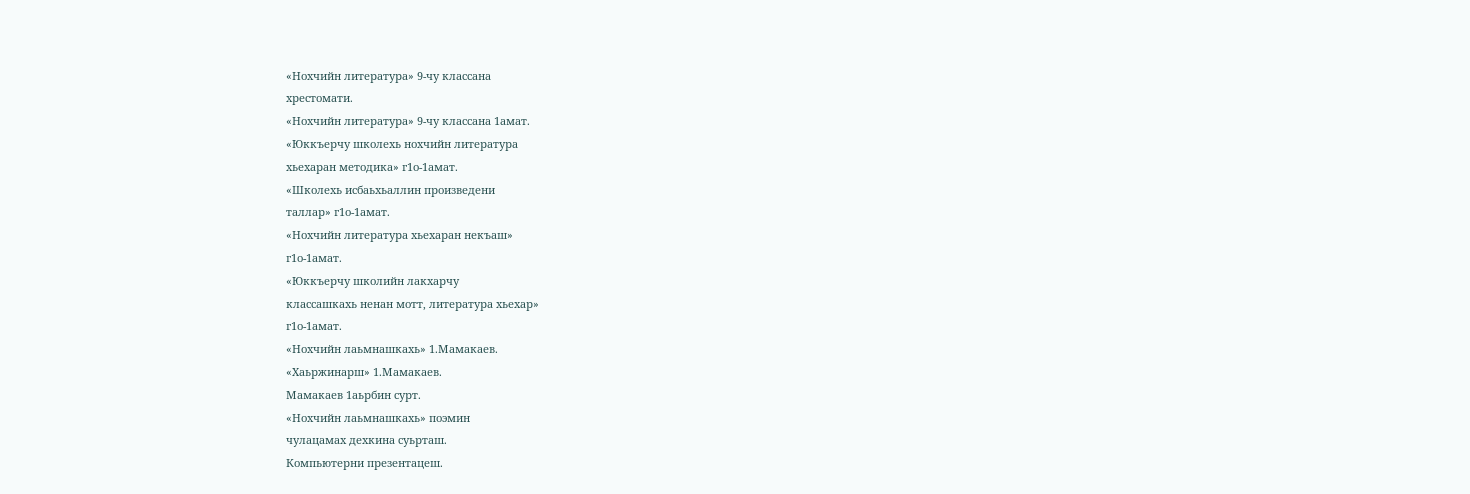«Нохчийн литература» 9-чу классана
хрестомати.
«Нохчийн литература» 9-чу классана 1амат.
«Юккъерчу школехь нохчийн литература
хьехаран методика» г1о-1амат.
«Школехь исбаьхьаллин произведени
таллар» г1о-1амат.
«Нохчийн литература хьехаран некъаш»
г1о-1амат.
«Юккъерчу школийн лакхарчу
классашкахь ненан мотт, литература хьехар»
г1о-1амат.
«Нохчийн лаьмнашкахь» 1.Мамакаев.
«Хаьржинарш» 1.Мамакаев.
Мамакаев 1аьрбин сурт.
«Нохчийн лаьмнашкахь» поэмин
чулацамах дехкина суьрташ.
Компьютерни презентацеш.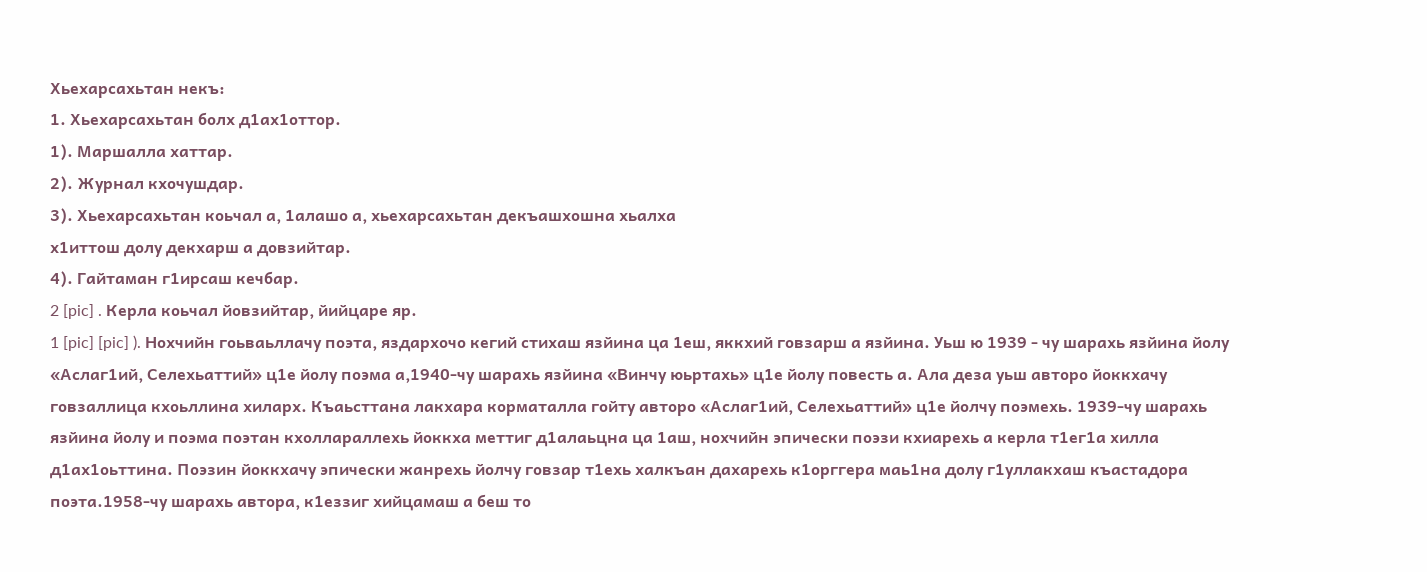Хьехарсахьтан некъ:
1. Хьехарсахьтан болх д1ах1оттор.
1). Маршалла хаттар.
2). Журнал кхочушдар.
3). Хьехарсахьтан коьчал а, 1алашо а, хьехарсахьтан декъашхошна хьалха
х1иттош долу декхарш а довзийтар.
4). Гайтаман г1ирсаш кечбар.
2 [pic] . Керла коьчал йовзийтар, йийцаре яр.
1 [pic] [pic] ). Нохчийн гоьваьллачу поэта, яздархочо кегий стихаш язйина ца 1еш, яккхий говзарш а язйина. Уьш ю 1939 - чу шарахь язйина йолу «Аслаг1ий, Селехьаттий» ц1е йолу поэма а,1940-чу шарахь язйина «Винчу юьртахь» ц1е йолу повесть а. Ала деза уьш авторо йоккхачу говзаллица кхоьллина хиларх. Къаьсттана лакхара корматалла гойту авторо «Аслаг1ий, Селехьаттий» ц1е йолчу поэмехь. 1939-чу шарахь язйина йолу и поэма поэтан кхоллараллехь йоккха меттиг д1алаьцна ца 1аш, нохчийн эпически поэзи кхиарехь а керла т1ег1а хилла д1ах1оьттина. Поэзин йоккхачу эпически жанрехь йолчу говзар т1ехь халкъан дахарехь к1орггера маь1на долу г1уллакхаш къастадора поэта.1958-чу шарахь автора, к1еззиг хийцамаш а беш то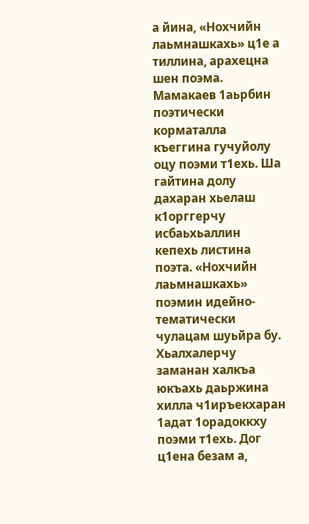а йина, «Нохчийн лаьмнашкахь» ц1е а тиллина, арахецна шен поэма.
Мамакаев 1аьрбин поэтически корматалла къеггина гучуйолу оцу поэми т1ехь. Ша гайтина долу дахаран хьелаш к1орггерчу исбаьхьаллин кепехь листина поэта. «Нохчийн лаьмнашкахь» поэмин идейно-тематически чулацам шуьйра бу. Хьалхалерчу заманан халкъа юкъахь даьржина хилла ч1иръекхаран 1адат 1орадоккху поэми т1ехь. Дог ц1ена безам а,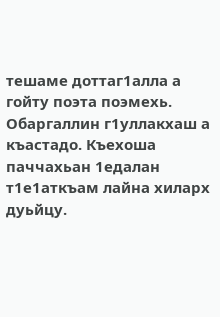тешаме доттаг1алла а гойту поэта поэмехь. Обаргаллин г1уллакхаш а къастадо. Къехоша паччахьан 1едалан т1е1аткъам лайна хиларх дуьйцу.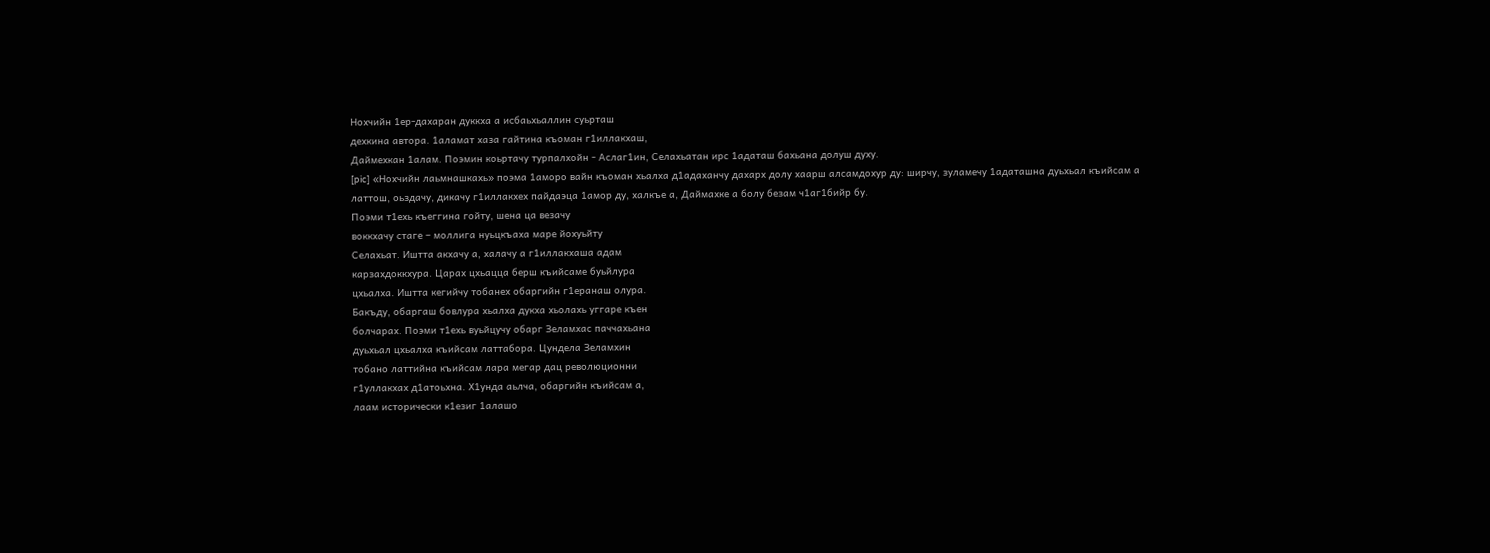Нохчийн 1ер-дахаран дуккха а исбаьхьаллин суьрташ
дехкина автора. 1аламат хаза гайтина къоман г1иллакхаш,
Даймехкан 1алам. Поэмин коьртачу турпалхойн - Аслаг1ин, Селахьатан ирс 1адаташ бахьана долуш духу.
[pic] «Нохчийн лаьмнашкахь» поэма 1аморо вайн къоман хьалха д1адаханчу дахарх долу хаарш алсамдохур ду: ширчу, зуламечу 1адаташна дуьхьал къийсам а латтош, оьздачу, дикачу г1иллакхех пайдаэца 1амор ду, халкъе а, Даймахке а болу безам ч1аг1бийр бу.
Поэми т1ехь къеггина гойту, шена ца везачу
воккхачу стаге – моллига нуьцкъаха маре йохуьйту
Селахьат. Иштта акхачу а, халачу а г1иллакхаша адам
карзахдоккхура. Царах цхьацца берш къийсаме буьйлура
цхьалха. Иштта кегийчу тобанех обаргийн г1еранаш олура.
Бакъду, обаргаш бовлура хьалха дукха хьолахь уггаре къен
болчарах. Поэми т1ехь вуьйцучу обарг Зеламхас паччахьана
дуьхьал цхьалха къийсам латтабора. Цундела Зеламхин
тобано латтийна къийсам лара мегар дац революционни
г1уллакхах д1атоьхна. Х1унда аьлча, обаргийн къийсам а,
лаам исторически к1езиг 1алашо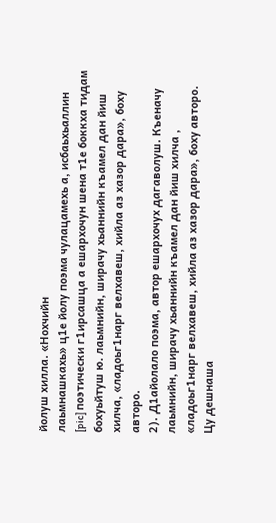йолуш хилла. «Нохчийн
лаьмнашкахь» ц1е йолу поэма чулацамехь а, исбаьхьаллин
[pic] поэтически г1ирсашца а ешархочун шена т1е боккха тидам
бохуьйтуш ю. лаьмнийн, ширачу хьаннийн къамел дан йиш
хилча, «ладоьг1нарг велхавеш, хийла аз хазор дара», боху
авторо.
2). Д1айолало поэма, автор ешархочух дагаволуш. Къеначу
лаьмнийн, ширачу хьаннийн къамел дан йиш хилча ,
«ладоьг1нарг велхавеш, хийла аз хазор дара», боху авторо.
Цу дешнаша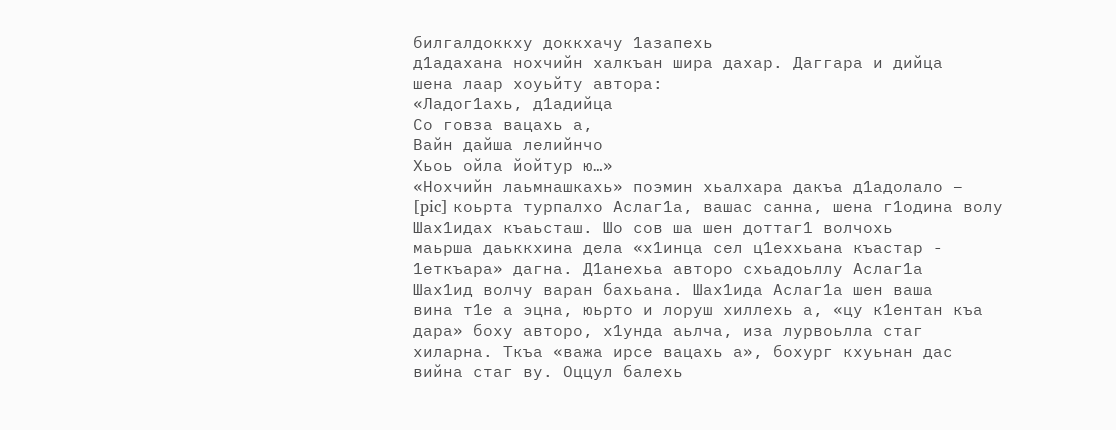билгалдоккху доккхачу 1азапехь
д1адахана нохчийн халкъан шира дахар. Даггара и дийца
шена лаар хоуьйту автора:
«Ладог1ахь, д1адийца
Со говза вацахь а,
Вайн дайша лелийнчо
Хьоь ойла йойтур ю…»
«Нохчийн лаьмнашкахь» поэмин хьалхара дакъа д1адолало –
[pic] коьрта турпалхо Аслаг1а, вашас санна, шена г1одина волу
Шах1идах къаьсташ. Шо сов ша шен доттаг1 волчохь
маьрша даьккхина дела «х1инца сел ц1еххьана къастар -
1еткъара» дагна. Д1анехьа авторо схьадоьллу Аслаг1а
Шах1ид волчу варан бахьана. Шах1ида Аслаг1а шен ваша
вина т1е а эцна, юьрто и лоруш хиллехь а, «цу к1ентан къа
дара» боху авторо, х1унда аьлча, иза лурвоьлла стаг
хиларна. Ткъа «важа ирсе вацахь а», бохург кхуьнан дас
вийна стаг ву. Оццул балехь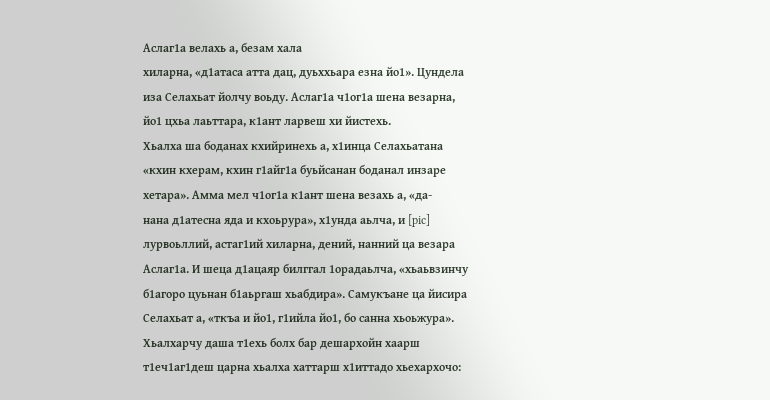Аслаг1а велахь а, безам хала
хиларна, «д1атаса атта дац, дуьххьара езна йо1». Цундела
иза Селахьат йолчу воьду. Аслаг1а ч1ог1а шена везарна,
йо1 цхьа лаьттара, к1ант ларвеш хи йистехь.
Хьалха ша боданах кхийринехь а, х1инца Селахьатана
«кхин кхерам, кхин г1айг1а буьйсанан боданал инзаре
хетара». Амма мел ч1ог1а к1ант шена везахь а, «да-
нана д1атесна яда и кхоьрура», х1унда аьлча, и [pic]
лурвоьллий, астаг1ий хиларна, дений, нанний ца везара
Аслаг1а. И шеца д1ацаяр билггал 1орадаьлча, «хьаьвзинчу
б1агоро цуьнан б1аьргаш хьабдира». Самукъане ца йисира
Селахьат а, «ткъа и йо1, г1ийла йо1, бо санна хьоьжура».
Хьалхарчу даша т1ехь болх бар дешархойн хаарш
т1еч1аг1деш царна хьалха хаттарш х1иттадо хьехархочо: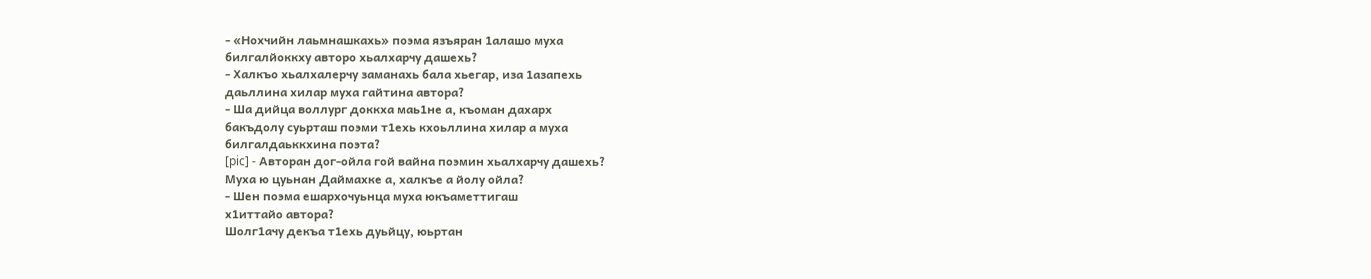- «Нохчийн лаьмнашкахь» поэма язъяран 1алашо муха
билгалйоккху авторо хьалхарчу дашехь?
- Халкъо хьалхалерчу заманахь бала хьегар, иза 1азапехь
даьллина хилар муха гайтина автора?
- Ша дийца воллург доккха маь1не а, къоман дахарх
бакъдолу суьрташ поэми т1ехь кхоьллина хилар а муха
билгалдаьккхина поэта?
[pic] - Авторан дог-ойла гой вайна поэмин хьалхарчу дашехь?
Муха ю цуьнан Даймахке а, халкъе а йолу ойла?
- Шен поэма ешархочуьнца муха юкъаметтигаш
х1иттайо автора?
Шолг1ачу декъа т1ехь дуьйцу, юьртан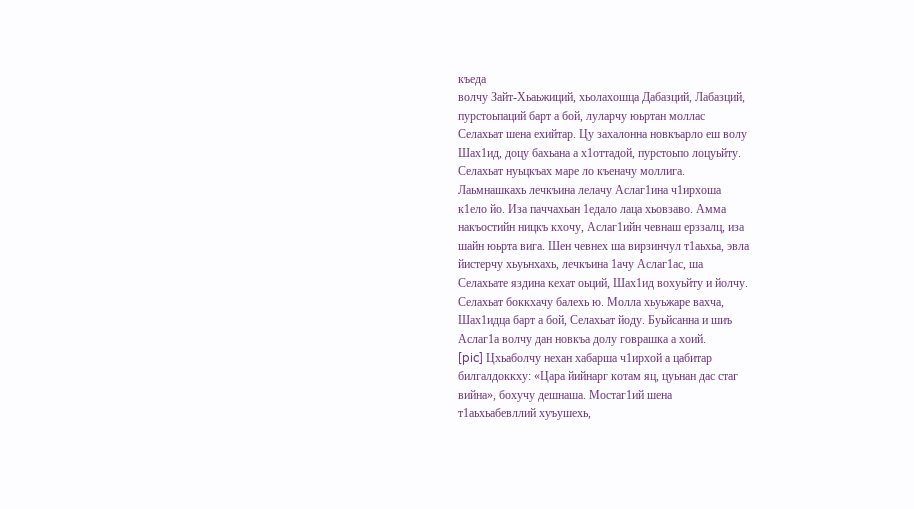къеда
волчу Зайт-Хьаьжиций, хьолахошца Дабазций, Лабазций,
пурстоьпаций барт а бой, луларчу юьртан моллас
Селахьат шена ехийтар. Цу захалонна новкъарло еш волу
Шах1ид, доцу бахьана а х1оттадой, пурстоьпо лоцуьйту.
Селахьат нуьцкъах маре ло къеначу моллига.
Лаьмнашкахь лечкъина лелачу Аслаг1ина ч1ирхоша
к1ело йо. Иза паччахьан 1едало лаца хьовзаво. Амма
накъостийн ницкъ кхочу, Аслаг1ийн чевнаш ерззалц, иза
шайн юьрта вига. Шен чевнех ша вирзинчул т1аьхьа, эвла
йистерчу хьуьнхахь, лечкъина 1ачу Аслаг1ас, ша
Селахьате яздина кехат оьций, Шах1ид вохуьйту и йолчу.
Селахьат боккхачу балехь ю. Молла хьуьжаре вахча,
Шах1идца барт а бой, Селахьат йоду. Буьйсанна и шиъ
Аслаг1а волчу дан новкъа долу говрашка а хоий.
[pic] Цхьаболчу нехан хабарша ч1ирхой а цабитар
билгалдоккху: «Цара йийнарг котам яц, цуьнан дас стаг
вийна», бохучу дешнаша. Мостаг1ий шена
т1аьхьабевллий хуъушехь,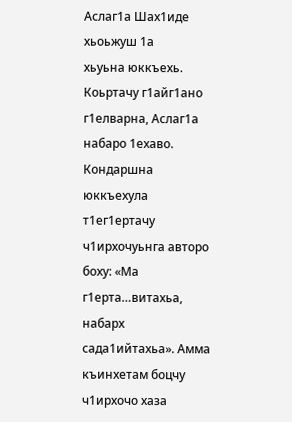Аслаг1а Шах1иде хьоьжуш 1а
хьуьна юккъехь. Коьртачу г1айг1ано г1елварна, Аслаг1а
набаро 1ехаво. Кондаршна юккъехула т1ег1ертачу
ч1ирхочуьнга авторо боху: «Ма г1ерта…витахьа, набарх
сада1ийтахьа». Амма къинхетам боцчу ч1ирхочо хаза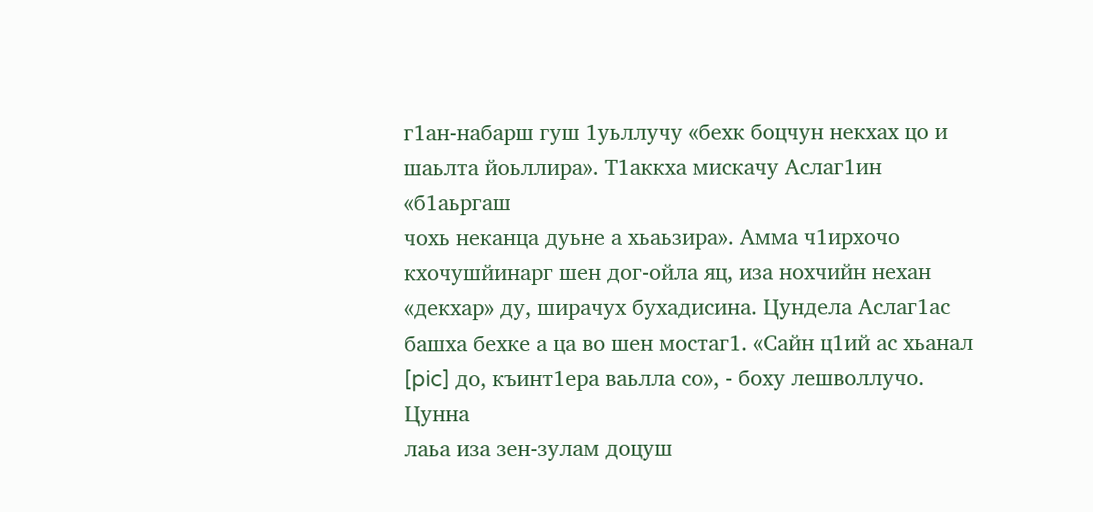г1ан-набарш гуш 1уьллучу «бехк боцчун некхах цо и
шаьлта йоьллира». Т1аккха мискачу Аслаг1ин «б1аьргаш
чохь неканца дуьне а хьаьзира». Амма ч1ирхочо
кхочушйинарг шен дог-ойла яц, иза нохчийн нехан
«декхар» ду, ширачух бухадисина. Цундела Аслаг1ас
башха бехке а ца во шен мостаг1. «Сайн ц1ий ас хьанал
[pic] до, къинт1ера ваьлла со», - боху лешволлучо. Цунна
лаьа иза зен-зулам доцуш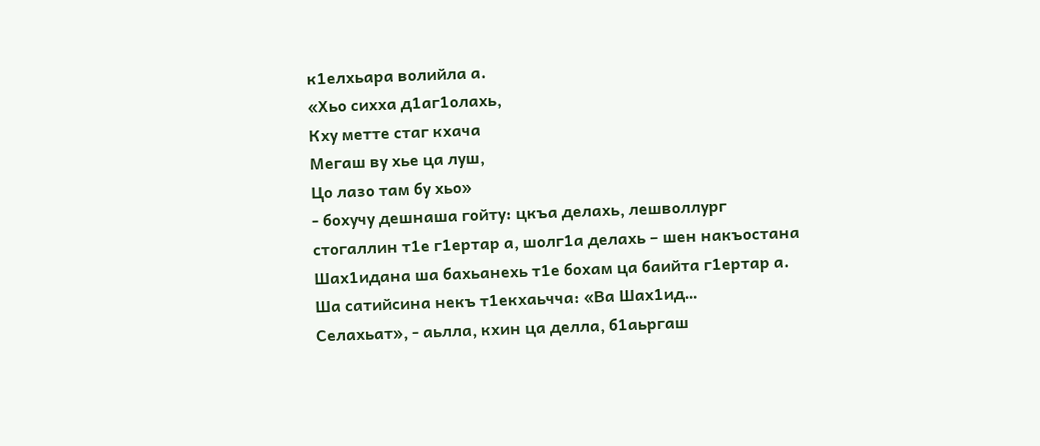к1елхьара волийла а.
«Хьо сихха д1аг1олахь,
Кху метте стаг кхача
Мегаш ву хье ца луш,
Цо лазо там бу хьо»
- бохучу дешнаша гойту: цкъа делахь, лешволлург
стогаллин т1е г1ертар а, шолг1а делахь – шен накъостана
Шах1идана ша бахьанехь т1е бохам ца баийта г1ертар а.
Ша сатийсина некъ т1екхаьчча: «Ва Шах1ид…
Селахьат», - аьлла, кхин ца делла, б1аьргаш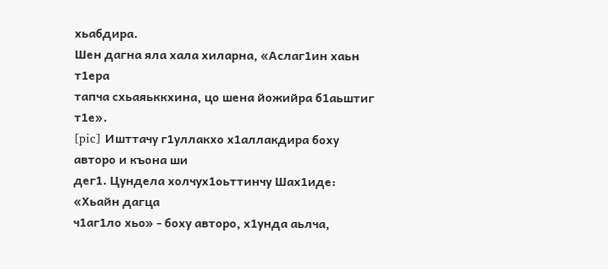хьабдира.
Шен дагна яла хала хиларна, «Аслаг1ин хаьн т1ера
тапча схьаяьккхина, цо шена йожийра б1аьштиг т1е».
[pic] Ишттачу г1уллакхо х1аллакдира боху авторо и къона ши
дег1. Цундела холчух1оьттинчу Шах1иде: «Хьайн дагца
ч1аг1ло хьо» - боху авторо, х1унда аьлча,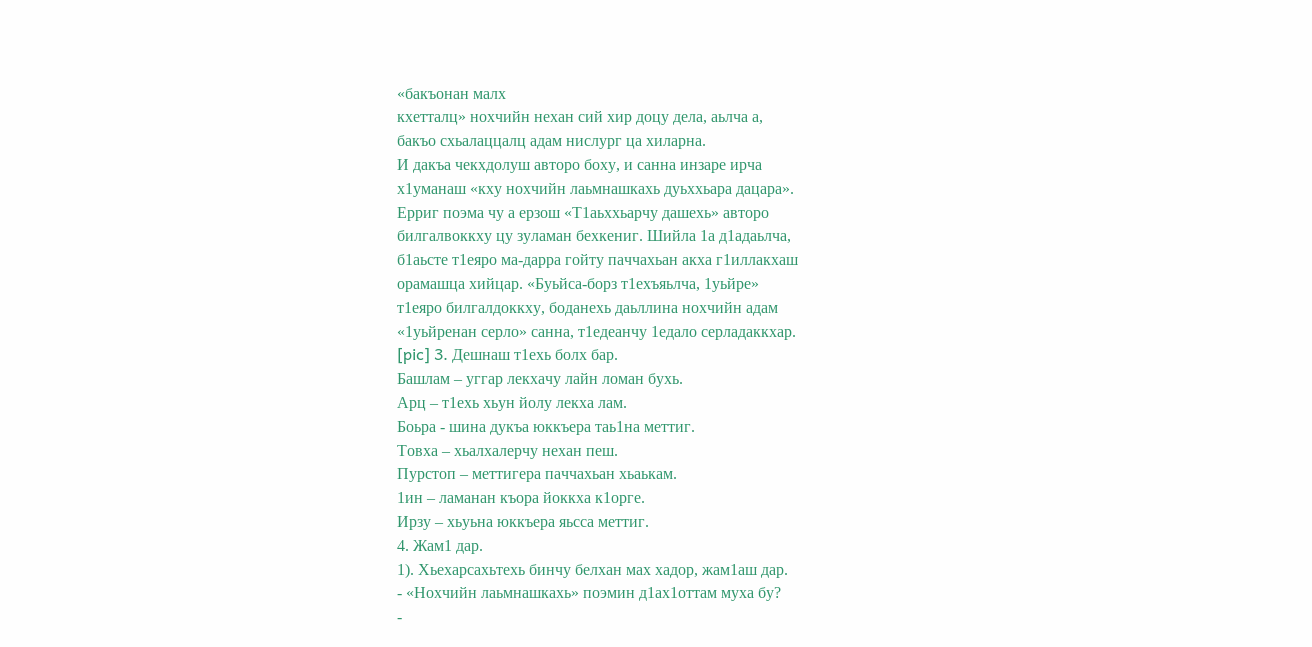«бакъонан малх
кхетталц» нохчийн нехан сий хир доцу дела, аьлча а,
бакъо схьалаццалц адам нислург ца хиларна.
И дакъа чекхдолуш авторо боху, и санна инзаре ирча
х1уманаш «кху нохчийн лаьмнашкахь дуьххьара дацара».
Ерриг поэма чу а ерзош «Т1аьххьарчу дашехь» авторо
билгалвоккху цу зуламан бехкениг. Шийла 1а д1адаьлча,
б1аьсте т1еяро ма-дарра гойту паччахьан акха г1иллакхаш
орамашца хийцар. «Буьйса-борз т1ехъяьлча, 1уьйре»
т1еяро билгалдоккху, боданехь даьллина нохчийн адам
«1уьйренан серло» санна, т1едеанчу 1едало серладаккхар.
[pic] 3. Дешнаш т1ехь болх бар.
Башлам – уггар лекхачу лайн ломан бухь.
Арц – т1ехь хьун йолу лекха лам.
Боьра - шина дукъа юккъера таь1на меттиг.
Товха – хьалхалерчу нехан пеш.
Пурстоп – меттигера паччахьан хьаькам.
1ин – ламанан къора йоккха к1орге.
Ирзу – хьуьна юккъера яьсса меттиг.
4. Жам1 дар.
1). Хьехарсахьтехь бинчу белхан мах хадор, жам1аш дар.
- «Нохчийн лаьмнашкахь» поэмин д1ах1оттам муха бу?
-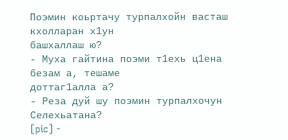Поэмин коьртачу турпалхойн васташ кхолларан х1ун
башхаллаш ю?
- Муха гайтина поэми т1ехь ц1ена безам а, тешаме
доттаг1алла а?
- Реза дуй шу поэмин турпалхочун Селехьатана?
[pic] -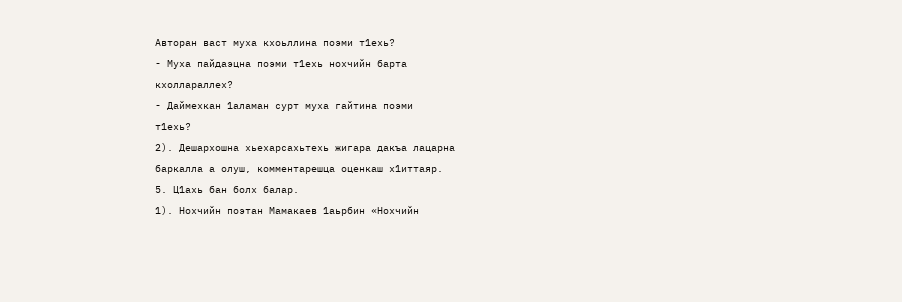Авторан васт муха кхоьллина поэми т1ехь?
- Муха пайдаэцна поэми т1ехь нохчийн барта
кхоллараллех?
- Даймехкан 1аламан сурт муха гайтина поэми
т1ехь?
2). Дешархошна хьехарсахьтехь жигара дакъа лацарна
баркалла а олуш, комментарешца оценкаш х1иттаяр.
5. Ц1ахь бан болх балар.
1). Нохчийн поэтан Мамакаев 1аьрбин «Нохчийн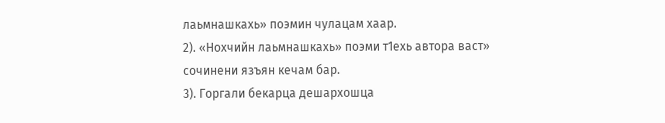лаьмнашкахь» поэмин чулацам хаар.
2). «Нохчийн лаьмнашкахь» поэми т1ехь автора васт»
сочинени язъян кечам бар.
3). Горгали бекарца дешархошца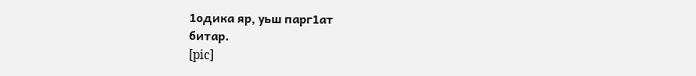1одика яр, уьш парг1ат
битар.
[pic]